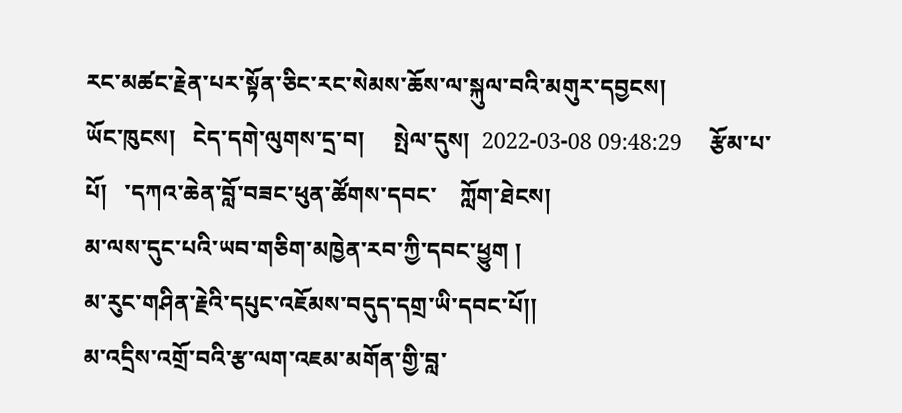རང་མཚང་རྗེན་པར་སྟོན་ཅིང་རང་སེམས་ཆོས་ལ་སྐུལ་བའི་མགུར་དབྱངས།
ཡོང་ཁུངས།   ངེད་དགེ་ལུགས་དྲ་བ།     སྤེལ་དུས།  2022-03-08 09:48:29     རྩོམ་པ་པོ།   ་དཀའ་ཆེན་བློ་བཟང་ཕུན་ཚོགས་དབང་    ཀློག་ཐེངས།
མ་ལས་དུང་པའི་ཡབ་གཅིག་མཁྱེན་རབ་ཀྱི་དབང་ཕྱུག །
མ་རུང་གཤིན་རྗེའི་དཔུང་འཇོམས་བདུད་དགྲ་ཡི་དབང་པོ།།
མ་འདྲིས་འགྲོ་བའི་རྩ་ལག་འཇམ་མགོན་གྱི་བླ་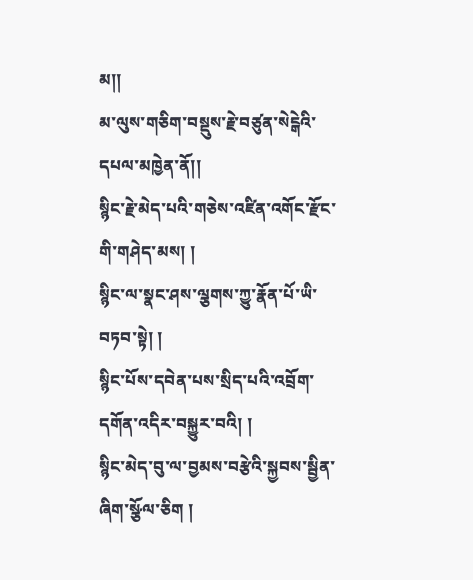མ།།
མ་ལུས་གཅིག་བསྡུས་རྗེ་བཙུན་སེངྒེའི་དཔལ་མཁྱེན་ནོ།།
སྙིང་རྗེ་མེད་པའི་གཅེས་འཛིན་འགོང་རྫོང་གི་གཤེད་མས། །
སྙིང་ལ་སྣང་ཤས་ལྕགས་ཀྱུ་རྣོན་པོ་ཡི་བཏབ་སྟེ། །
སྙིང་པོས་དབེན་པས་སྲིད་པའི་འབྲོག་དགོན་འདིར་བསྐྱུར་བའི། །
སྙིང་མེད་བུ་ལ་བྱམས་བརྩེའི་སྐྱབས་སྦྱིན་ཞིག་སྩོལ་ཅིག །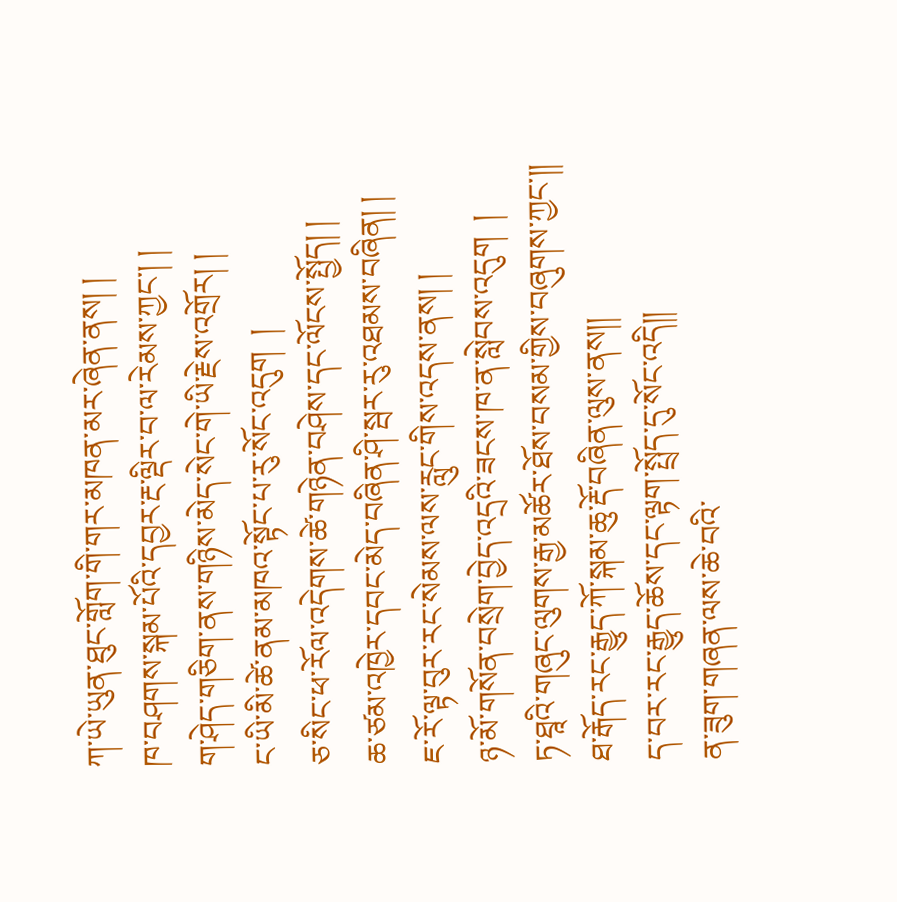ཀ་ཡེ་ཡུན་ཐུང་གློག་གི་གར་མཁན་མར་ཞེན་ནས། །
ཁ་བཤགས་སྐམ་པོའི་དབྱར་རྔ་ལྡིར་བ་ལ་རེམས་ཀྱང་། །
ག་ཤེད་གཅིག་ནས་གཉིས་མེད་སེང་གེ་ཡི་རྗེས་འགྲོར། །
ང་ཡི་མི་ཚེ་ནམ་མཁའ་སྟོང་པ་རུ་སོང་འདུག  །
ཅ་སིང་ཕ་རོལ་འདེགས་ཚེ་གཉེན་བཤེས་དང་ལོངས་སྤྱོད། །
ཆ་ཙམ་འཁྱེར་དབང་མེད་བཞིན་ཤི་སྦར་རུ་འཐམས་བཞིན། །
ཇ་རོ་ལྟ་བུར་རང་སེམས་ལས་རླུང་གིས་འདས་ནས། །
ཉ་མོ་གསོན་བསྲེག་བྱེད་འདྲའི་ཟངས་ཁ་ན་སླེབས་འདུག  །
ཏ་ཐཱའི་གཞུང་ལུགས་རྒྱ་མཚོར་ཐོས་བསམ་གྱིས་བཞུགས་ཀྱང་།།
ཐ་རྒོད་རང་རྒྱུད་ཀོ་སྐམ་ཆུ་རྡོ་བཞིན་ལུས་ནས།།
ད་བར་རང་རྒྱུད་ཆོས་དང་ལྟག་སྤྲོད་དུ་སོང་འདི།།
ན་ཟུག་གཞན་ལས་ཆེ་བའི་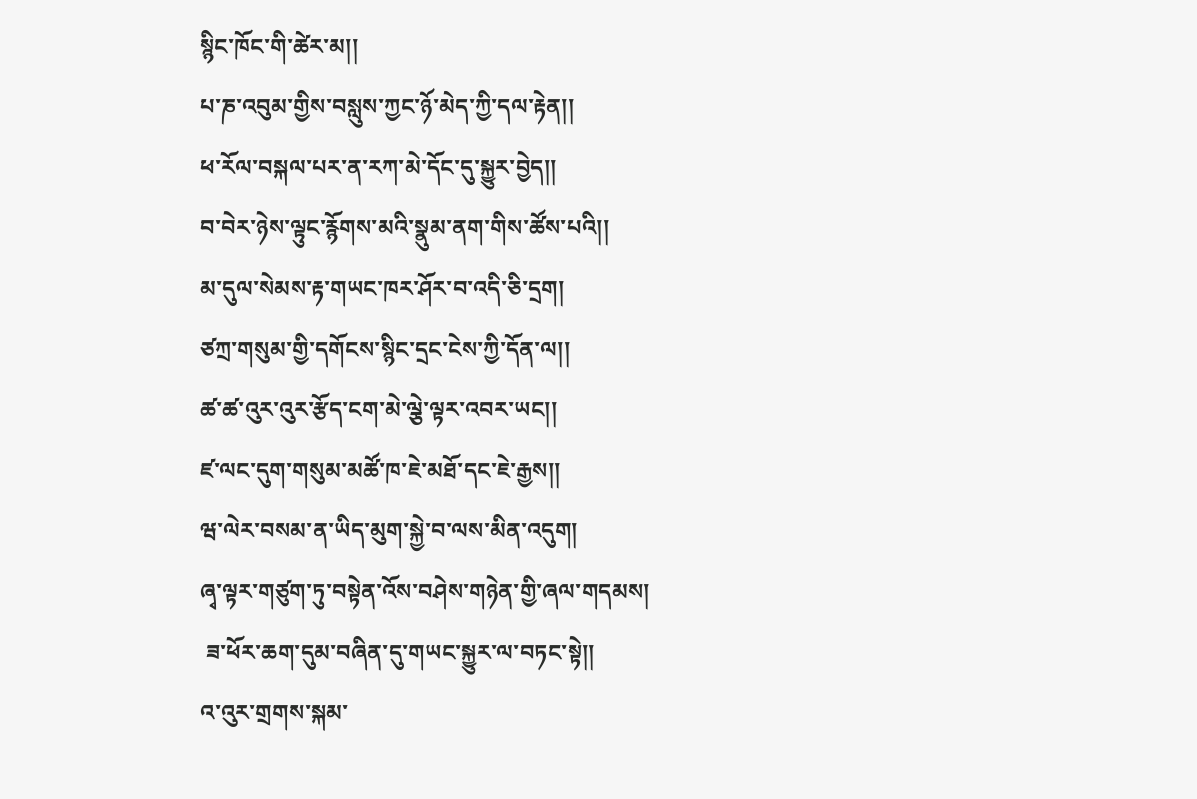སྙིང་ཁོང་གི་ཚེར་མ།།
པ་ཎ་འབུམ་གྱིས་བསླུས་ཀྱང་ཉོ་མེད་ཀྱི་དལ་རྟེན།།
ཕ་རོལ་བསྐལ་པར་ན་རཀ་མེ་དོང་དུ་སྐྱུར་བྱེད།།
བ་བེར་ཉེས་ལྟུང་རྙོགས་མའི་སྣུམ་ནག་གིས་ཚོས་པའི།།
མ་དུལ་སེམས་རྟ་གཡང་ཁར་ཤོར་བ་འདི་ཅི་དྲག།
ཙཀྲ་གསུམ་གྱི་དགོངས་སྙིང་དྲང་ངེས་ཀྱི་དོན་ལ།།
ཚ་ཚ་འུར་འུར་རྩོད་ངག་མེ་ལྕེ་ལྟར་འབར་ཡང།།
ཛ་ལང་དུག་གསུམ་མཚོ་ཁ་ཇེ་མཐོ་དང་ཇེ་རྒྱས།།
ཝ་ལེར་བསམ་ན་ཡིད་མུག་སྐྱེ་བ་ལས་མིན་འདུག།
ཞྭ་ལྟར་གཙུག་ཏུ་བསྟེན་འོས་བཤེས་གཉེན་གྱི་ཞལ་གདམས།
 ཟ་ཕོར་ཆག་དུམ་བཞིན་དུ་གཡང་སྐྱུར་ལ་བཏང་སྟེ།།
འ་འུར་གྲགས་སྐམ་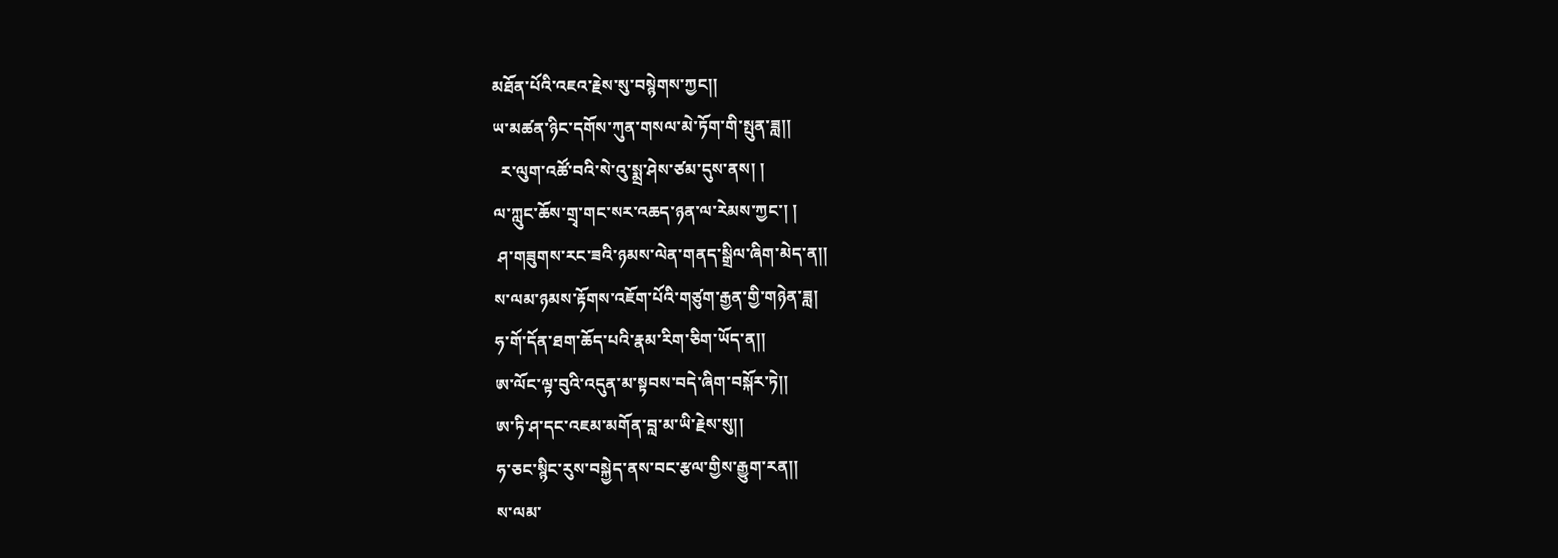མཐོན་པོའི་འཇའ་རྗེས་སུ་བསྙེགས་ཀྱང།།
ཡ་མཚན་ཉིང་དགོས་ཀུན་གསལ་མེ་ཏོག་གི་སྤུན་ཟླ།།
  ར་ལུག་འཚོ་བའི་སེ་འུ་སྨྲ་ཤེས་ཙམ་དུས་ནས། །
ལ་ཀླུང་ཆོས་གྲྭ་གང་སར་འཆད་ཉན་ལ་རེམས་ཀྱང་། །
 ཤ་གཟུགས་རང་ཟའི་ཉམས་ལེན་གནད་སྒྲིལ་ཞིག་མེད་ན།།
ས་ལམ་ཉམས་རྟོགས་འཇོག་པོའི་གཙུག་རྒྱན་གྱི་གཉེན་ཟླ།
ཧ་གོ་དོན་ཐག་ཆོད་པའི་རྣམ་རིག་ཅིག་ཡོད་ན།།
ཨ་ལོང་ལྟ་བུའི་འདུན་མ་སྟབས་བདེ་ཞིག་བསྐོར་ཏེ།།
ཨ་ཏི་ཤ་དང་འཇམ་མགོན་བླ་མ་ཡི་རྗེས་སུ།།
ཧ་ཅང་སྙིང་རུས་བསྐྱེད་ནས་བང་རྩལ་གྱིས་རྒྱུག་རན།།
ས་ལམ་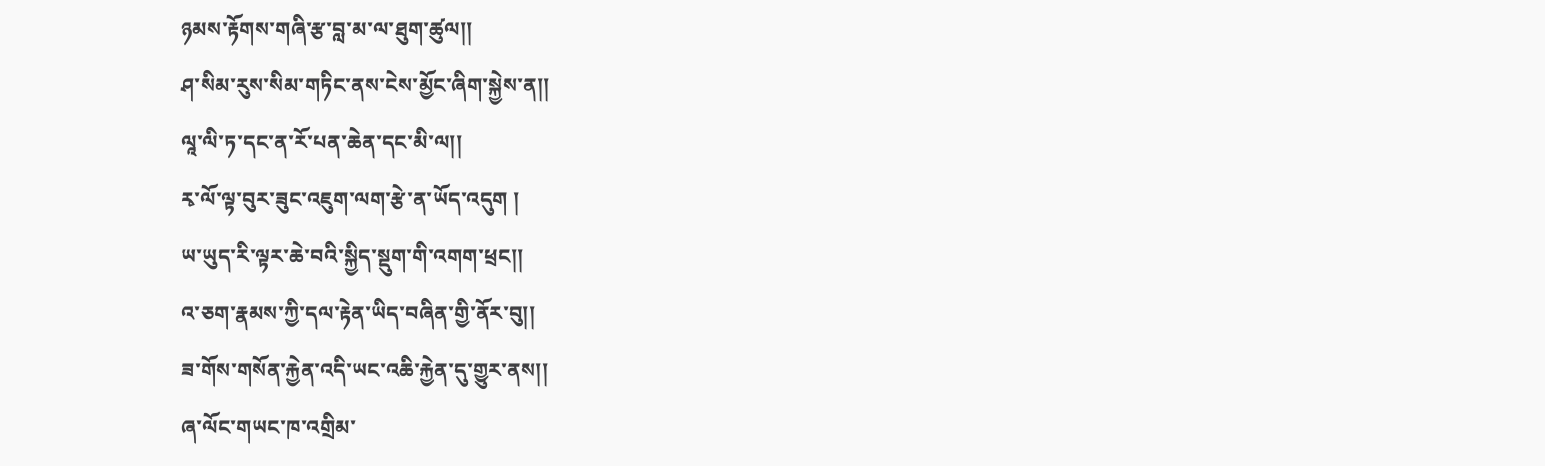ཉམས་རྟོགས་གཞི་རྩ་བླ་མ་ལ་ཐུག་ཚུལ།།
ཤ་སིམ་རུས་སིམ་གཏིང་ནས་ངེས་མྱོང་ཞིག་སྐྱེས་ན།།
ལཱ་ལི་ཏ་དང་ན་རོ་པན་ཆེན་དང་མི་ལ།།
རྭ་ལོ་ལྟ་བུར་ཟུང་འཇུག་ལག་རྩེ་ན་ཡོད་འདུག །
ཡ་ཡུད་རི་ལྟར་ཆེ་བའི་སྐྱིད་སྡུག་གི་འགག་ཕྲང།།
འ་ཅག་རྣམས་ཀྱི་དལ་རྟེན་ཡིད་བཞིན་གྱི་ནོར་བུ།།
ཟ་གོས་གསོན་རྐྱེན་འདི་ཡང་འཆི་རྐྱེན་དུ་གྱུར་ནས།།
ཞ་ལོང་གཡང་ཁ་འགྲིམ་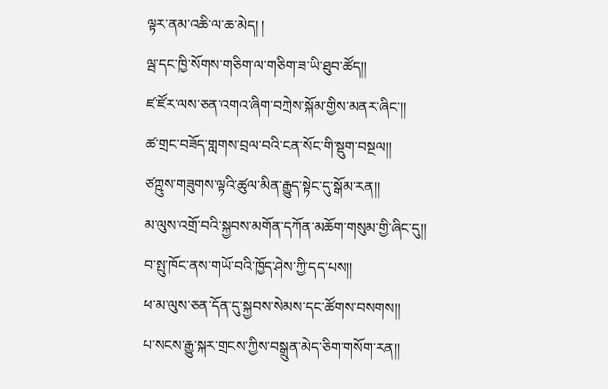ལྟར་ནམ་འཆི་ལ་ཆ་མེད། །
ལྦ་དང་ཁྱི་སོགས་གཅིག་ལ་གཅིག་ཟ་ཡི་ཐུབ་ཚོད།།
ཛ་ཛོར་ལས་ཅན་འགའ་ཞིག་བཀྲེས་སྐོམ་གྱིས་མནར་ཞིང་།།
ཚ་གྲང་བཟོད་གླགས་བྲལ་བའི་ངན་སོང་གི་སྡུག་བསྔལ།།
ཙཀྵུས་གཟུགས་ལྟའི་ཚུལ་མིན་རྒྱུད་སྟེང་དུ་སྒོམ་རན།།
མ་ལུས་འགྲོ་བའི་སྐྱབས་མགོན་དཀོན་མཆོག་གསུམ་གྱི་ཞིང་དུ།།
བ་སྤུ་ཁོང་ནས་གཡོ་བའི་ཁྱོད་ཤེས་ཀྱི་དད་པས།།
ཕ་མ་ལུས་ཅན་དོན་དུ་སྐྱབས་སེམས་དང་ཚོགས་བསགས།།
པ་སངས་རྒྱུ་སྐར་གྲངས་ཀྱིས་བསྒྲུན་མེད་ཅིག་གསོག་རན།།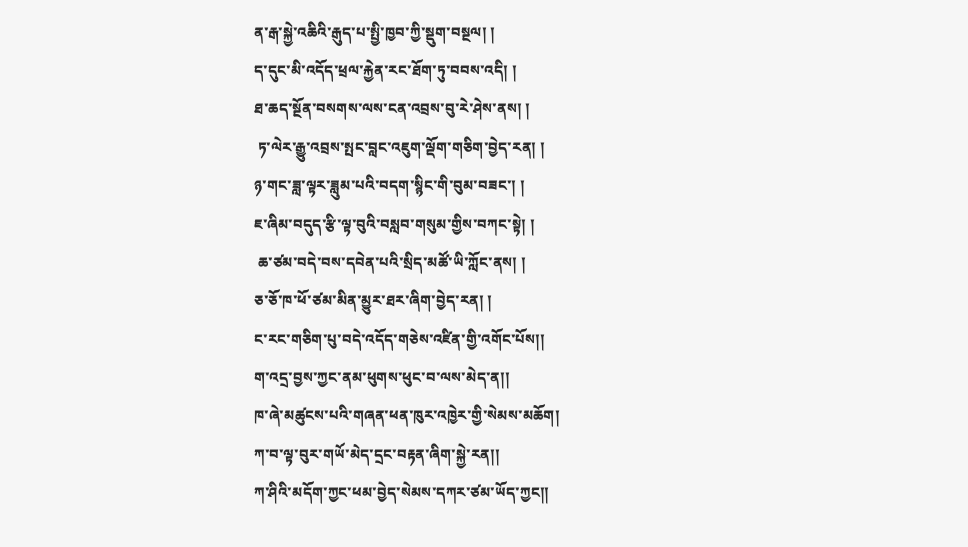ན་རྒ་སྐྱེ་འཆིའི་རྒུད་པ་སྤྱི་ཁྱབ་ཀྱི་སྡུག་བསྔལ། །
ད་དུང་མི་འདོད་ཕྲལ་རྐྱེན་རང་ཐོག་ཏུ་བབས་འདི། །
ཐ་ཆད་སྔོན་བསགས་ལས་ངན་འབྲས་བུ་རེ་ཤེས་ནས། །
 ཏ་ལེར་རྒྱུ་འབྲས་སྤང་བླང་འཇུག་ལྡོག་གཅིག་བྱེད་རན། །
ཉ་གང་ཟླ་ལྟར་ཟླུམ་པའི་བདག་སྙིང་གི་བུམ་བཟང་། །
ཇ་ཞིམ་བདུད་རྩི་ལྟ་བུའི་བསླབ་གསུམ་གྱིས་བཀང་སྟེ། །
 ཆ་ཙམ་བདེ་བས་དབེན་པའི་སྲིད་མཚོ་ཡི་ཀློང་ནས། །
ཅ་ཅོ་ཁ་ཕོ་ཙམ་མིན་མྱུར་ཐར་ཞིག་བྱེད་རན། །
ང་རང་གཅིག་པུ་བདེ་འདོད་གཅེས་འཛིན་གྱི་འགོང་པོས།།
ག་འདྲ་བྱས་ཀྱང་ནམ་ཕུགས་ཕུང་བ་ལས་མེད་ན།།
ཁ་ཞེ་མཚུངས་པའི་གཞན་ཕན་ཁུར་འཁྱེར་གྱི་སེམས་མཆོག།
ཀ་བ་ལྟ་བུར་གཡོ་མེད་དྲང་བརྟན་ཞིག་སྐྱེ་རན།།
ཀ་ཤིའི་མདོག་ཀྱང་ཕམ་བྱེད་སེམས་དཀར་ཙམ་ཡོད་ཀྱང།།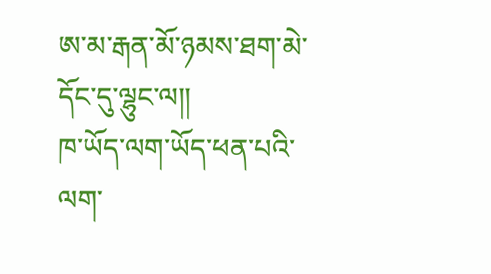ཨ་མ་རྒན་མོ་ཉམས་ཐག་མེ་དོང་དུ་ལྷུང་ལ།།
ཁ་ཡོད་ལག་ཡོད་ཕན་པའི་ལག་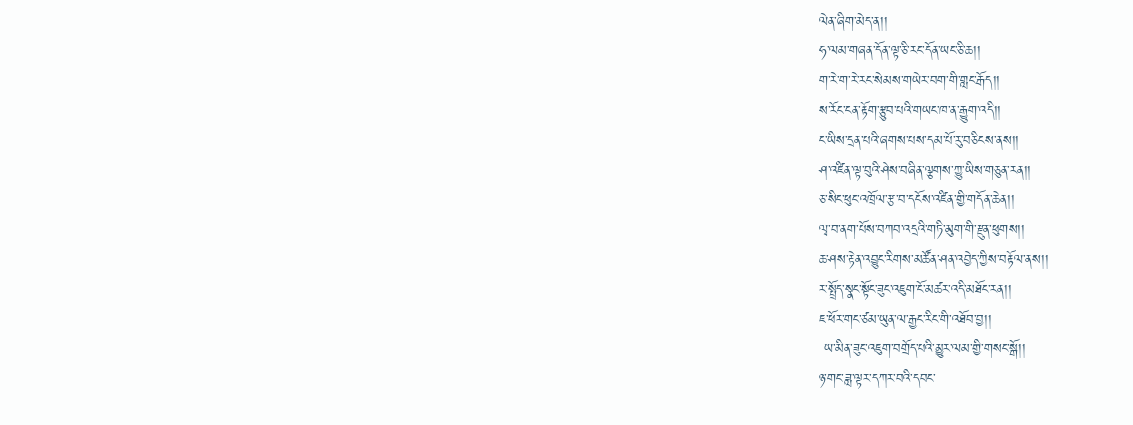ལེན་ཞིག་མེད་ན།།
ཧ་ལམ་གཞན་དོན་ལྟ་ཅི་རང་དོན་ཡང་ཅི་ཆ།།
ག་རེ་ག་རེ་རང་སེམས་གཡེར་བག་གི་གླང་རྒོད།།
ས་རོང་ངན་རྟོག་རྩུབ་པའི་གཡང་ཁ་ན་རྒྱུག་འདི།།
ང་ཡིས་དྲན་པའི་ཞགས་པས་དམ་པོ་རུ་བཅིངས་ནས།།
ཤ་འཛིན་ལྟ་བུའི་ཤེས་བཞིན་ལྕགས་ཀྱུ་ཡིས་གཅུན་རན།།
ཅ་སིང་ཕུང་འཁྲོལ་རྩ་བ་དངོས་འཛིན་གྱི་གདོན་ཆེན།།
ལྭ་བ་ནག་པོས་བཀབ་འདྲའི་གཏི་མུག་གི་རྫུན་ཕུགས།།
ཆ་ཤས་རྟེན་འབྱུང་རིགས་མཚོན་ཤན་འབྱེད་ཀྱིས་བརྟོལ་ནས།།
ར་སྤྲོད་སྣང་སྟོང་ཟུང་འཇུག་ངོ་མཚར་འདི་མཐོང་རན།།
ཇ་ཕོར་གང་ཙམ་ཡུན་ལ་རྒྱང་རིང་གི་འཐོབ་བྱ།།
 ཡ་མིན་ཟུང་འཇུག་བགྲོད་པའི་མྱུར་ལམ་གྱི་གསང་སྒོ།།
ཉ་གང་ཟླ་ལྟར་དཀར་བའི་དབང་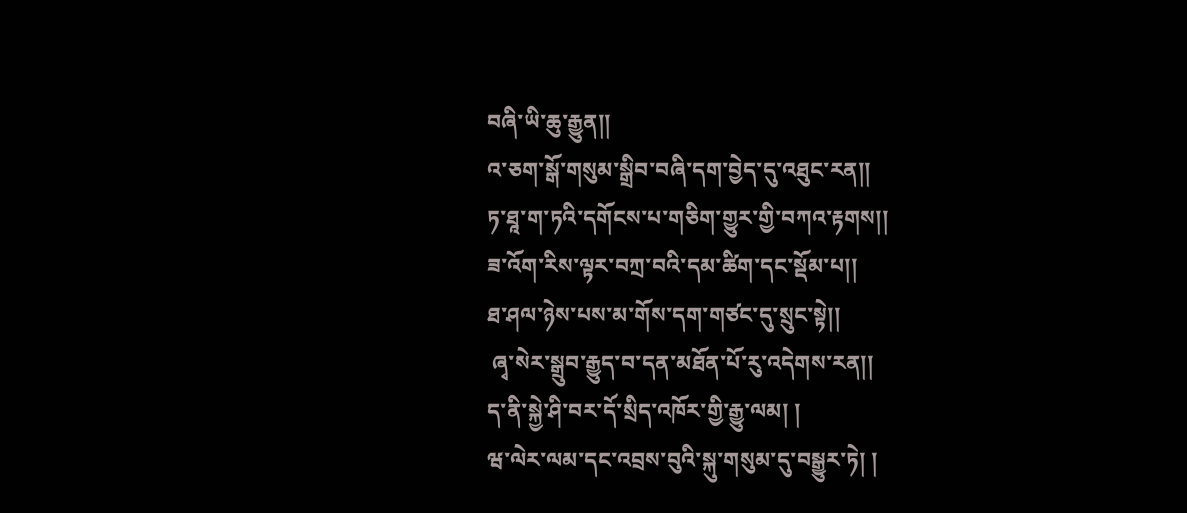བཞི་ཡི་ཆུ་རྒྱུན།།
འ་ཅག་སྒོ་གསུམ་སྒྲིབ་བཞི་དག་བྱེད་དུ་འཐུང་རན།།
ཏ་ཐཱ་ག་ཏའི་དགོངས་པ་གཅིག་གྱུར་གྱི་བཀའ་རྟགས།།
ཟ་འོག་རིས་ལྟར་བཀྲ་བའི་དམ་ཚིག་དང་སྡོམ་པ།།
ཐ་ཤལ་ཉེས་པས་མ་གོས་དག་གཙང་དུ་སྲུང་སྟེ།།
 ཞྭ་སེར་སྒྲུབ་རྒྱུད་བ་དན་མཐོན་པོ་རུ་འདེགས་རན།།
ད་ནི་སྐྱེ་ཤི་བར་དོ་སྲིད་འཁོར་གྱི་རྒྱུ་ལམ། །
ཝ་ལེར་ལམ་དང་འབྲས་བུའི་སྐུ་གསུམ་དུ་བསྒྱུར་ཏེ། །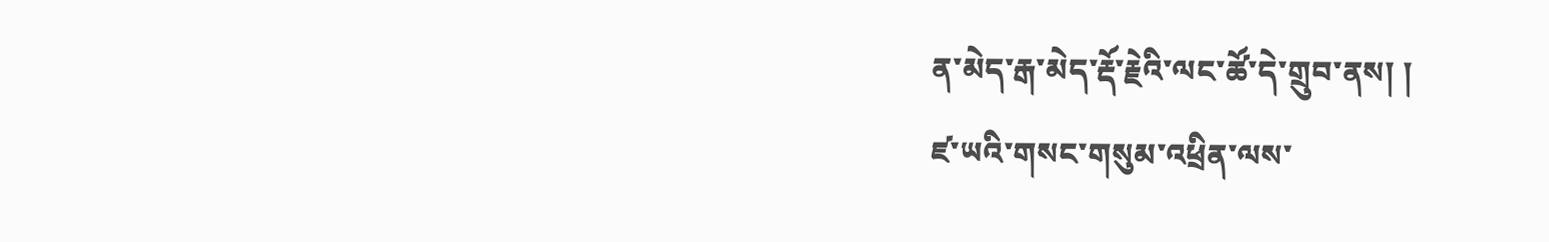ན་མེད་རྒ་མེད་རྡོ་རྗེའི་ལང་ཚོ་དེ་གྲུབ་ནས། །
ཛ་ཡའི་གསང་གསུམ་འཕྲིན་ལས་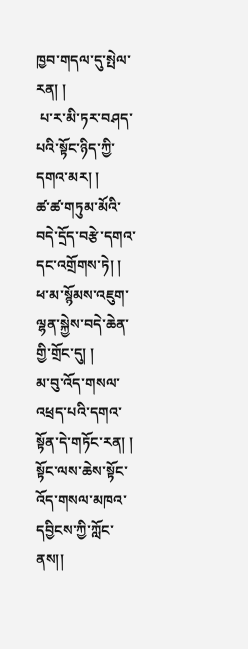ཁྱབ་གདལ་དུ་སྤེལ་རན། །
 པ་ར་མི་ཏར་བཤད་པའི་སྟོང་ཉིད་ཀྱི་དགའ་མར། །
ཚ་ཚ་གཏུམ་མོའི་བདེ་དྲོད་བརྩེ་དགའ་དང་འགྲོགས་ཏེ། །
ཕ་མ་སྙོམས་འཇུག་ལྷན་སྐྱེས་བདེ་ཆེན་གྱི་གྲོང་དུ། །
མ་བུ་འོད་གསལ་འཕྲད་པའི་དགའ་སྟོན་དེ་གཏོང་རན། །
སྟོང་ལས་ཆེས་སྟོང་འོད་གསལ་མཁའ་དབྱིངས་ཀྱི་ཀློང་ནས།།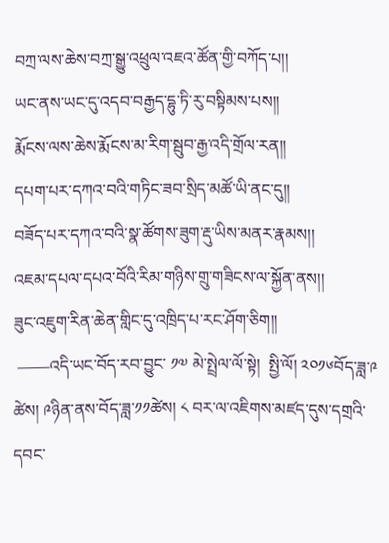བཀྲ་ལས་ཆེས་བཀྲ་སྒྱུ་འཕྲུལ་འཇའ་ཚོན་གྱི་བཀོད་པ།།
ཡང་ནས་ཡང་དུ་འདབ་བརྒྱད་དྷུ་ཏི་རུ་བསྟིམས་པས།།
རྨོངས་ལས་ཆེས་རྨོངས་མ་རིག་སྦུབ་རྒྱ་འདི་གྲོལ་རན།།
དཔག་པར་དཀའ་བའི་གཏིང་ཟབ་སྲིད་མཚོ་ཡི་ནང་དུ།།
བཟོད་པར་དཀའ་བའི་སྣ་ཚོགས་ཟུག་རྡུ་ཡིས་མནར་རྣམས།།
འཇམ་དཔལ་དཔའ་བོའི་རིམ་གཉིས་གྲུ་གཟིངས་ལ་སྐྱོན་ནས།།
ཟུང་འཇུག་རིན་ཆེན་གླིང་དུ་འཁྲིད་པ་རང་ཤོག་ཅིག།།
 ——འདི་ཡང་བོད་རབ་བྱུང་ ༡༧ མེ་སྤྲེལ་ལོ་སྟེ།  སྤྱི་ལོ། ༢༠༡༦བོད་ཟླ་༩ ཚེས། ༩ཉིན་ནས་བོད་ཟླ་༡༡ཚེས། ༨ བར་ལ་འཇིགས་མཛད་དུས་དགྲའི་དབང་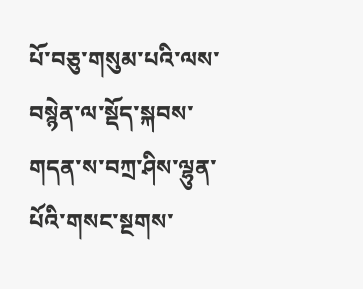པོ་བཅུ་གསུམ་པའི་ལས་བསྙེན་ལ་སྡོད་སྐབས་གདན་ས་བཀྲ་ཤིས་ལྷུན་པོའི་གསང་སྔགས་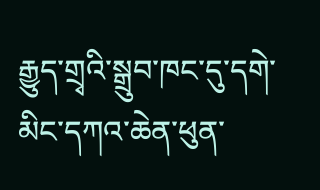རྒྱུད་གྲྭའི་སྒྲུབ་ཁང་དུ་དགེ་མིང་དཀའ་ཆེན་ཕུན་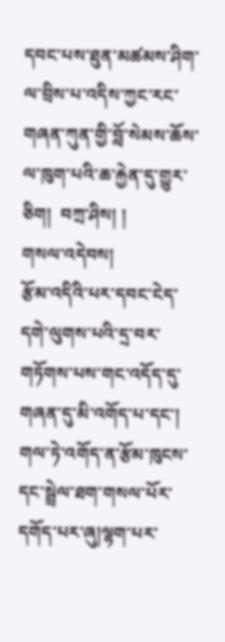དབང་པས་ཐུན་མཚམས་ཤིག་ལ་བྲིས་པ་འདིས་ཀྱང་རང་གཞན་ཀུན་གྱི་བློ་སེམས་ཆོས་ལ་ཁུག་པའི་ཆ་རྐྱེན་དུ་གྱུར་ཅིག།  བཀྲ་ཤིས། །
གསལ་འདེབས།
རྩོམ་འདིའི་པར་དབང་ངེད་དགེ་ལུགས་པའི་དྲ་བར་གཏོགས་པས་གང་འདོད་དུ་གཞན་དུ་མི་འགོད་པ་དང་། གལ་ཏེ་འགོད་ན་རྩོམ་ཁུངས་དང་སྦྲེལ་ཐག་གསལ་པོར་དགོད་པར་ཞུ།ལྷག་པར་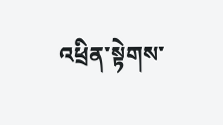འཕྲིན་སྟེགས་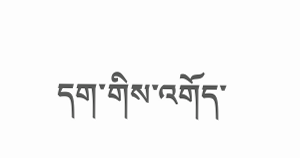དག་གིས་འགོད་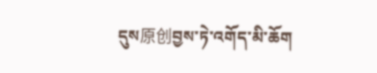དུས原创བྱས་ཏེ་འགོད་མི་ཆོག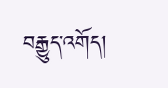བརྒྱུད་འགོད།